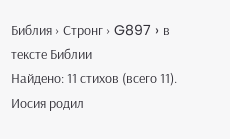Библия › Стронг › G897 › в тексте Библии
Найдено: 11 стихов (всего 11).
Иосия родил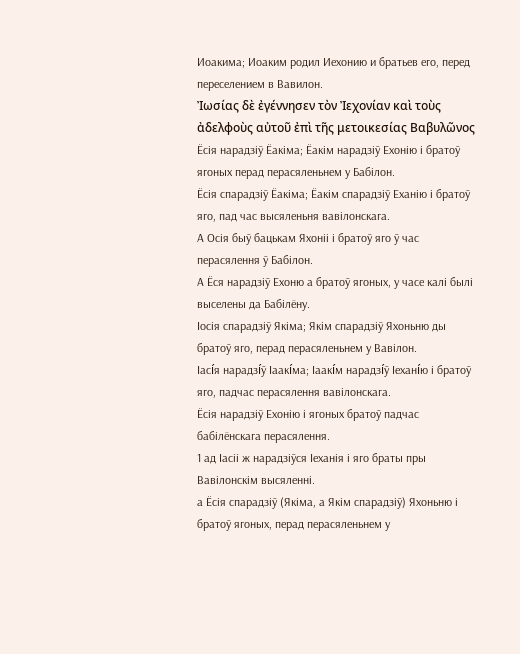Иоакима; Иоаким родил Иехонию и братьев его, перед переселением в Вавилон.
Ἰωσίας δὲ ἐγέννησεν τὸν Ἰεχονίαν καὶ τοὺς ἀδελφοὺς αὐτοῦ ἐπὶ τῆς μετοικεσίας Βαβυλῶνος
Ёсія нарадзіў Ёакіма; Ёакім нарадзіў Ехонію і братоў ягоных перад перасяленьнем у Бабілон.
Ёсія спарадзіў Ёакіма; Ёакім спарадзіў Еханію і братоў яго, пад час высяленьня вавілонскага.
А Осія быў бацькам Яхоніі і братоў яго ў час перасялення ў Бабілон.
А Ёся нарадзіў Ехоню а братоў ягоных, у часе калі былі выселены да Бабілёну.
Іосія спарадзіў Якіма; Якім спарадзіў Яхоньню ды братоў яго, перад перасяленьнем у Вавілон.
Іасíя нарадзíў Іаакíма; Іаакíм нарадзíў Іеханíю і братоў яго, падчас перасялення вавілонскага.
Ёсія нарадзіў Ехонію і ягоных братоў падчас бабілёнскага перасялення.
1 ад Іасіі ж нарадзіўся Іеханія і яго браты пры Вавілонскім высяленні.
а Ёсія спарадзіў (Якіма, а Якім спарадзіў) Яхоньню і братоў ягоных, перад перасяленьнем у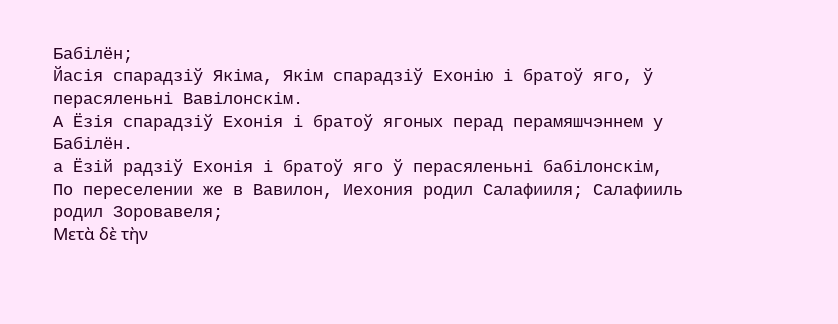Бабілён;
Йасія спарадзіў Якіма, Якім спарадзіў Ехонію і братоў яго, ў перасяленьні Вавілонскім.
А Ёзія спарадзіў Ехонія і братоў ягоных перад перамяшчэннем у Бабілён.
а Ёзій радзіў Ехонія і братоў яго ў перасяленьні бабілонскім,
По переселении же в Вавилон, Иехония родил Салафииля; Салафииль родил Зоровавеля;
Μετὰ δὲ τὴν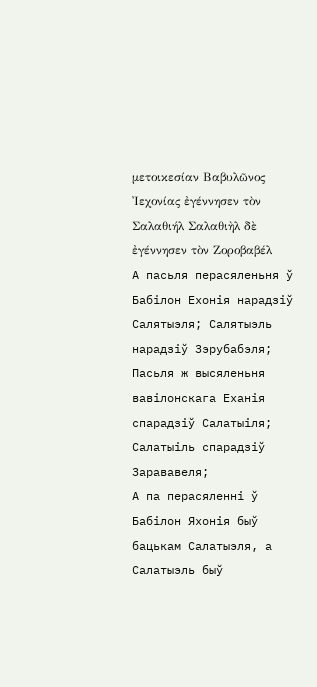μετοικεσίαν Βαβυλῶνος Ἰεχονίας ἐγέννησεν τὸν Σαλαθιήλ Σαλαθιὴλ δὲ ἐγέννησεν τὸν Ζοροβαβέλ
А пасьля перасяленьня ў Бабілон Ехонія нарадзіў Салятыэля; Салятыэль нарадзіў Зэрубабэля;
Пасьля ж высяленьня вавілонскага Еханія спарадзіў Салатыіля; Салатыіль спарадзіў Зарававеля;
А па перасяленні ў Бабілон Яхонія быў бацькам Салатыэля, а Салатыэль быў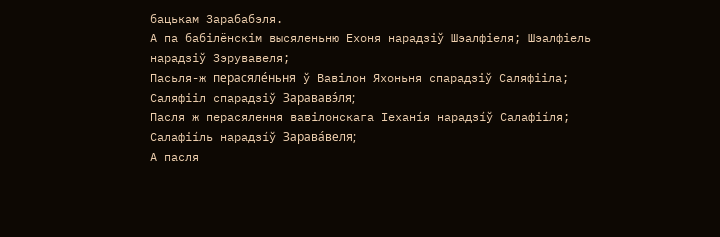бацькам Зарабабэля.
А па бабілёнскім высяленьню Ехоня нарадзіў Шэалфіеля; Шэалфіель нарадзіў Зэрувавеля;
Пасьля-ж перасяле́ньня ў Вавілон Яхоньня спарадзіў Саляфііла; Саляфііл спарадзіў Зарававэ́ля;
Пасля ж перасялення вавілонскага Іеханíя нарадзíў Салафіíля; Салафіíль нарадзíў Зарава́веля;
А пасля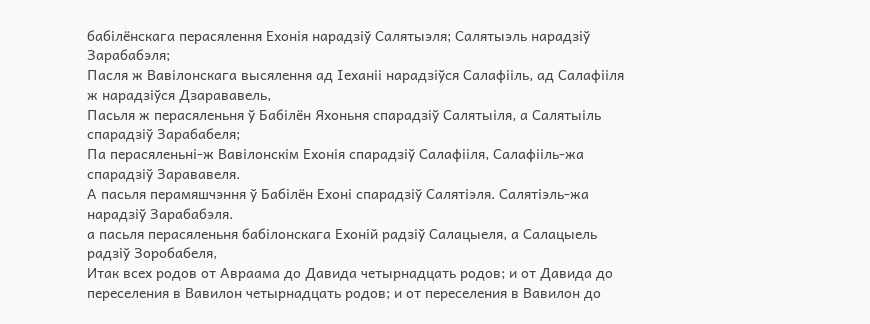бабілёнскага перасялення Ехонія нарадзіў Салятыэля; Салятыэль нарадзіў Зарабабэля;
Пасля ж Вавілонскага высялення ад Іеханіі нарадзіўся Салафііль, ад Салафііля ж нарадзіўся Дзарававель,
Пасьля ж перасяленьня ў Бабілён Яхоньня спарадзіў Салятыіля, а Салятыіль спарадзіў Зарабабеля;
Па перасяленьні-ж Вавілонскім Ехонія спарадзіў Салафііля, Салафііль-жа спарадзіў Зарававеля.
А пасьля перамяшчэння ў Бабілён Ехоні спарадзіў Салятіэля. Салятіэль-жа нарадзіў Зарабабэля.
а пасьля перасяленьня бабілонскага Ехоній радзіў Салацыеля, а Салацыель радзіў Зоробабеля,
Итак всех родов от Авраама до Давида четырнадцать родов; и от Давида до переселения в Вавилон четырнадцать родов; и от переселения в Вавилон до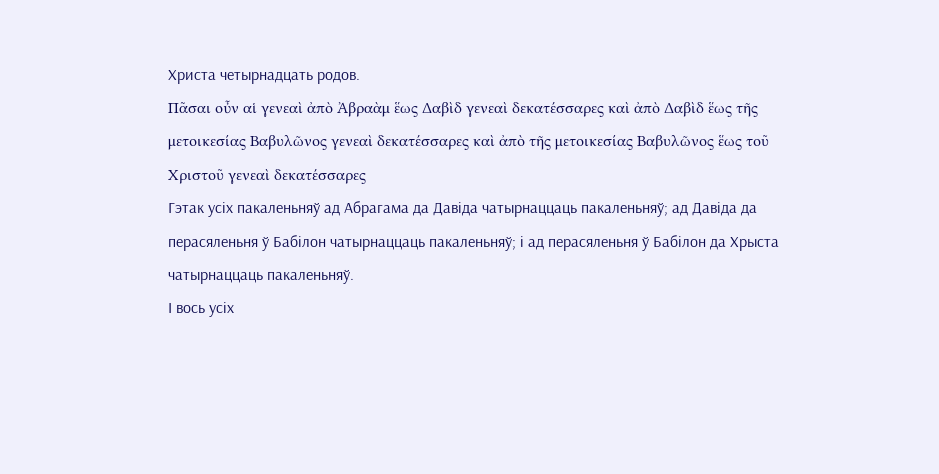Христа четырнадцать родов.
Πᾶσαι οὖν αἱ γενεαὶ ἀπὸ Ἀβραὰμ ἕως Δαβὶδ γενεαὶ δεκατέσσαρες καὶ ἀπὸ Δαβὶδ ἕως τῆς μετοικεσίας Βαβυλῶνος γενεαὶ δεκατέσσαρες καὶ ἀπὸ τῆς μετοικεσίας Βαβυλῶνος ἕως τοῦ Χριστοῦ γενεαὶ δεκατέσσαρες
Гэтак усіх пакаленьняў ад Абрагама да Давіда чатырнаццаць пакаленьняў; ад Давіда да перасяленьня ў Бабілон чатырнаццаць пакаленьняў; і ад перасяленьня ў Бабілон да Хрыста чатырнаццаць пакаленьняў.
І вось усіх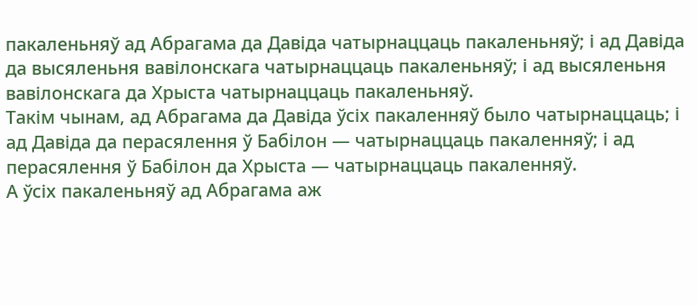пакаленьняў ад Абрагама да Давіда чатырнаццаць пакаленьняў; і ад Давіда да высяленьня вавілонскага чатырнаццаць пакаленьняў; і ад высяленьня вавілонскага да Хрыста чатырнаццаць пакаленьняў.
Такім чынам, ад Абрагама да Давіда ўсіх пакаленняў было чатырнаццаць; і ад Давіда да перасялення ў Бабілон — чатырнаццаць пакаленняў; і ад перасялення ў Бабілон да Хрыста — чатырнаццаць пакаленняў.
А ўсіх пакаленьняў ад Абрагама аж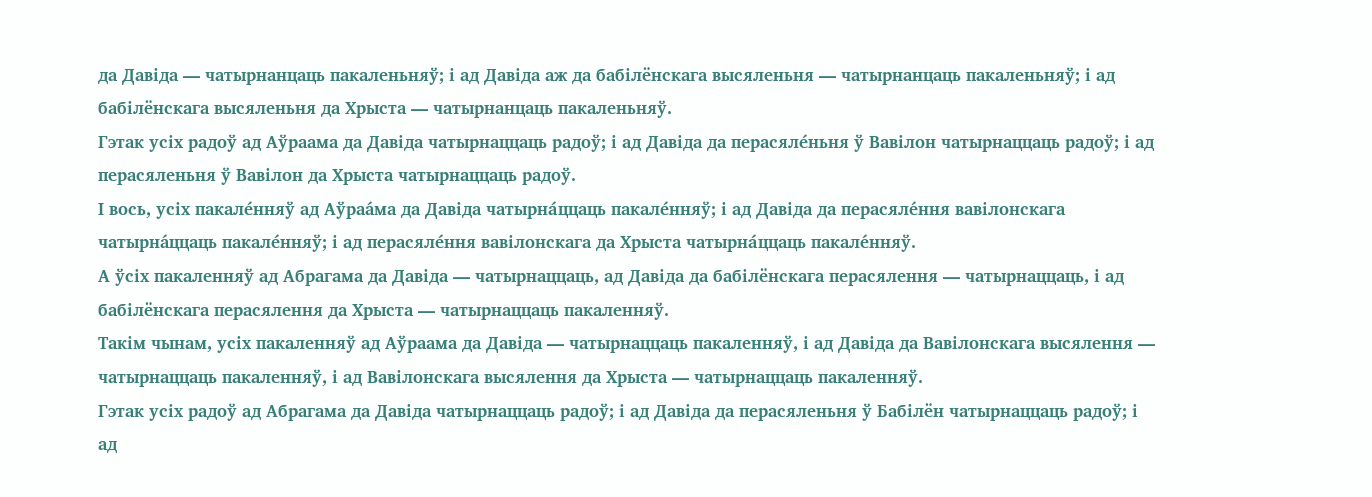да Давіда — чатырнанцаць пакаленьняў; і ад Давіда аж да бабілёнскага высяленьня — чатырнанцаць пакаленьняў; і ад бабілёнскага высяленьня да Хрыста — чатырнанцаць пакаленьняў.
Гэтак усіх радоў ад Аўраама да Давіда чатырнаццаць радоў; і ад Давіда да перасяле́ньня ў Вавілон чатырнаццаць радоў; і ад перасяленьня ў Вавілон да Хрыста чатырнаццаць радоў.
І вось, усіх пакале́нняў ад Аўраа́ма да Давіда чатырна́ццаць пакале́нняў; і ад Давіда да перасяле́ння вавілонскага чатырна́ццаць пакале́нняў; і ад перасяле́ння вавілонскага да Хрыста чатырна́ццаць пакале́нняў.
А ўсіх пакаленняў ад Абрагама да Давіда — чатырнаццаць, ад Давіда да бабілёнскага перасялення — чатырнаццаць, і ад бабілёнскага перасялення да Хрыста — чатырнаццаць пакаленняў.
Такім чынам, усіх пакаленняў ад Аўраама да Давіда — чатырнаццаць пакаленняў, і ад Давіда да Вавілонскага высялення — чатырнаццаць пакаленняў, і ад Вавілонскага высялення да Хрыста — чатырнаццаць пакаленняў.
Гэтак усіх радоў ад Абрагама да Давіда чатырнаццаць радоў; і ад Давіда да перасяленьня ў Бабілён чатырнаццаць радоў; і ад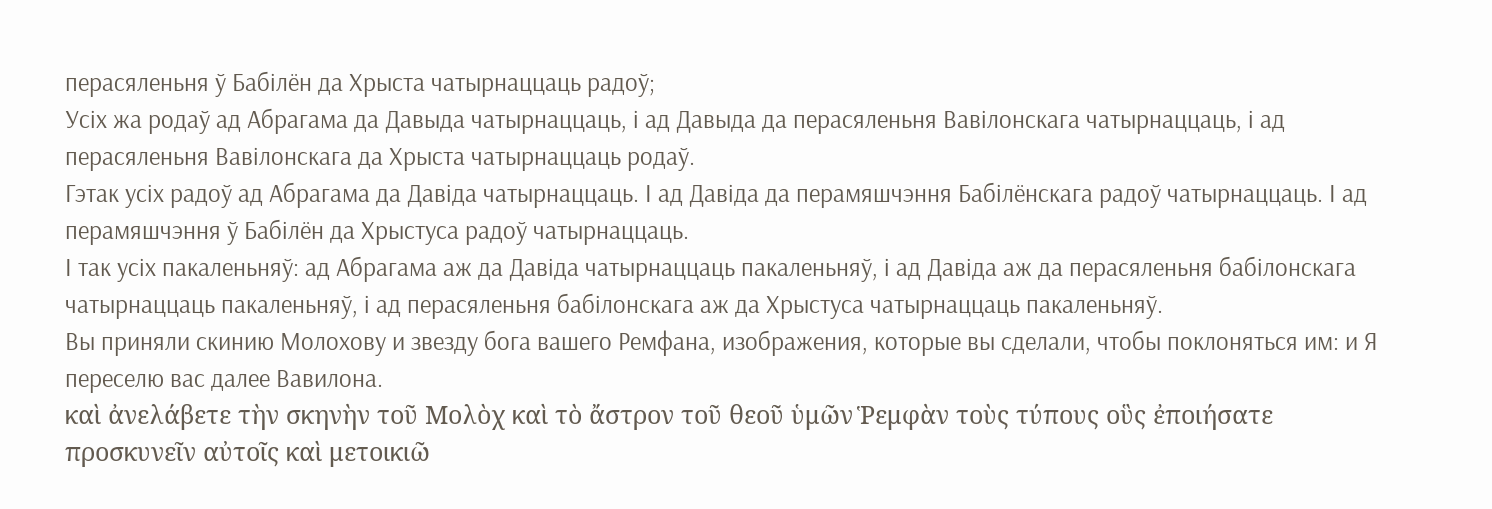перасяленьня ў Бабілён да Хрыста чатырнаццаць радоў;
Усіх жа родаў ад Абрагама да Давыда чатырнаццаць, і ад Давыда да перасяленьня Вавілонскага чатырнаццаць, і ад перасяленьня Вавілонскага да Хрыста чатырнаццаць родаў.
Гэтак усіх радоў ад Абрагама да Давіда чатырнаццаць. І ад Давіда да перамяшчэння Бабілёнскага радоў чатырнаццаць. І ад перамяшчэння ў Бабілён да Хрыстуса радоў чатырнаццаць.
І так усіх пакаленьняў: ад Абрагама аж да Давіда чатырнаццаць пакаленьняў, і ад Давіда аж да перасяленьня бабілонскага чатырнаццаць пакаленьняў, і ад перасяленьня бабілонскага аж да Хрыстуса чатырнаццаць пакаленьняў.
Вы приняли скинию Молохову и звезду бога вашего Ремфана, изображения, которые вы сделали, чтобы поклоняться им: и Я переселю вас далее Вавилона.
καὶ ἀνελάβετε τὴν σκηνὴν τοῦ Μολὸχ καὶ τὸ ἄστρον τοῦ θεοῦ ὑμῶν Ῥεμφὰν τοὺς τύπους οὓς ἐποιήσατε προσκυνεῖν αὐτοῖς καὶ μετοικιῶ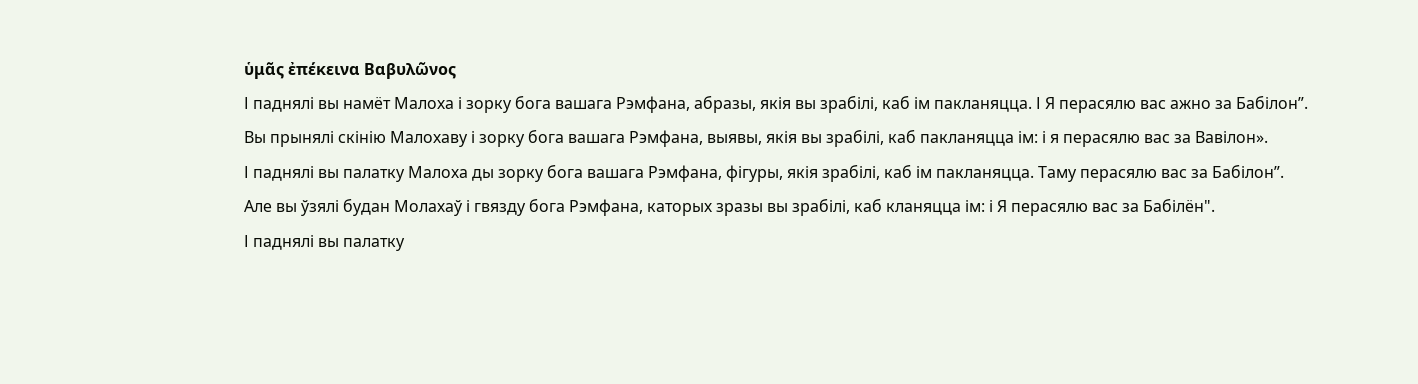ὑμᾶς ἐπέκεινα Βαβυλῶνος
І паднялі вы намёт Малоха і зорку бога вашага Рэмфана, абразы, якія вы зрабілі, каб ім пакланяцца. І Я перасялю вас ажно за Бабілон”.
Вы прынялі скінію Малохаву і зорку бога вашага Рэмфана, выявы, якія вы зрабілі, каб пакланяцца ім: і я перасялю вас за Вавілон».
І паднялі вы палатку Малоха ды зорку бога вашага Рэмфана, фігуры, якія зрабілі, каб ім пакланяцца. Таму перасялю вас за Бабілон”.
Але вы ўзялі будан Молахаў і гвязду бога Рэмфана, каторых зразы вы зрабілі, каб кланяцца ім: і Я перасялю вас за Бабілён".
І паднялі вы палатку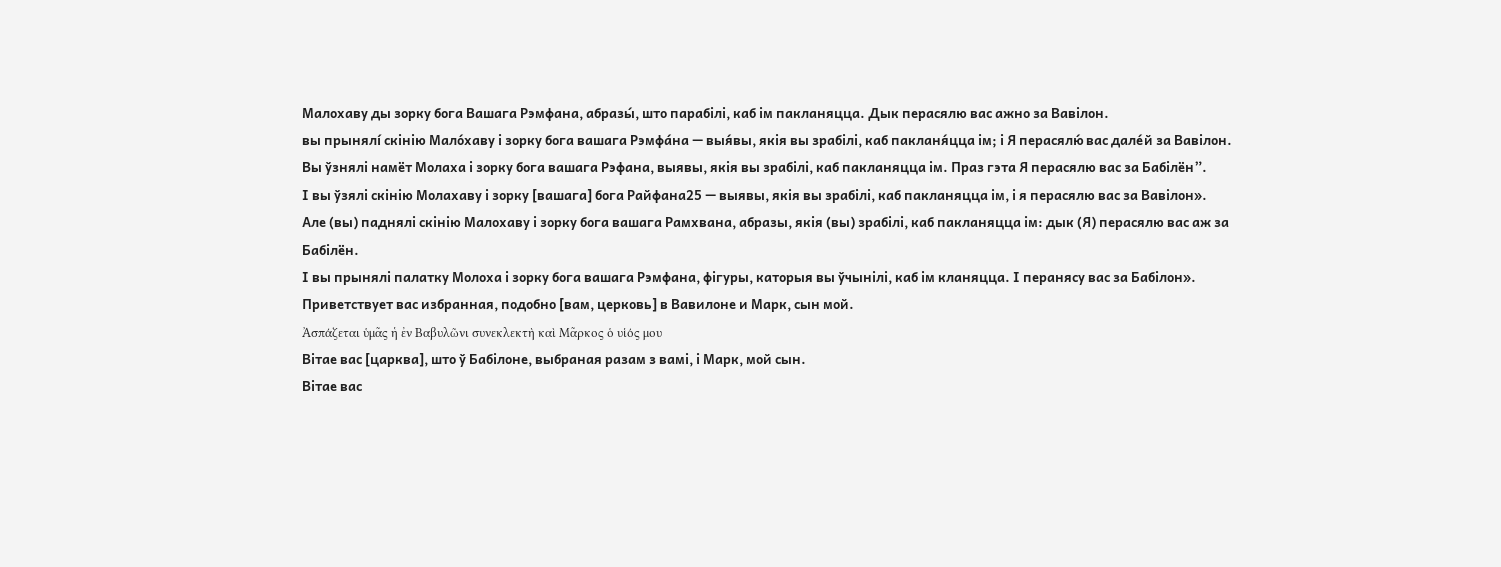Малохаву ды зорку бога Вашага Рэмфана, абразы́, што парабілі, каб ім пакланяцца. Дык перасялю вас ажно за Вавілон.
вы прынялí скінію Мало́хаву і зорку бога вашага Рэмфа́на — выя́вы, якія вы зрабілі, каб пакланя́цца ім; і Я перасялю́ вас дале́й за Вавілон.
Вы ўзнялі намёт Молаха і зорку бога вашага Рэфана, выявы, якія вы зрабілі, каб пакланяцца ім. Праз гэта Я перасялю вас за Бабілён”.
І вы ўзялі скінію Молахаву і зорку [вашага] бога Райфана25 — выявы, якія вы зрабілі, каб пакланяцца ім, і я перасялю вас за Вавілон».
Але (вы) паднялі скінію Малохаву і зорку бога вашага Рамхвана, абразы, якія (вы) зрабілі, каб пакланяцца ім: дык (Я) перасялю вас аж за Бабілён.
І вы прынялі палатку Молоха і зорку бога вашага Рэмфана, фігуры, каторыя вы ўчынілі, каб ім кланяцца. І перанясу вас за Бабілон».
Приветствует вас избранная, подобно [вам, церковь] в Вавилоне и Марк, сын мой.
Ἀσπάζεται ὑμᾶς ἡ ἐν Βαβυλῶνι συνεκλεκτὴ καὶ Μᾶρκος ὁ υἱός μου
Вітае вас [царква], што ў Бабілоне, выбраная разам з вамі, і Марк, мой сын.
Вітае вас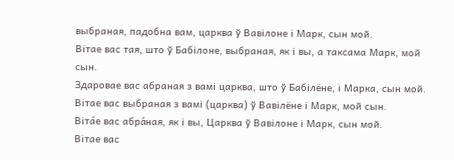выбраная, падобна вам, царква ў Вавілоне і Марк, сын мой.
Вітае вас тая, што ў Бабілоне, выбраная, як і вы, а таксама Марк, мой сын.
Здаровае вас абраная з вамі царква, што ў Бабілёне, і Марка, сын мой.
Вітае вас выбраная з вамі (царква) ў Вавілёне і Марк, мой сын.
Віта́е вас абра́ная, як і вы, Царква ў Вавілоне і Марк, сын мой.
Вітае вас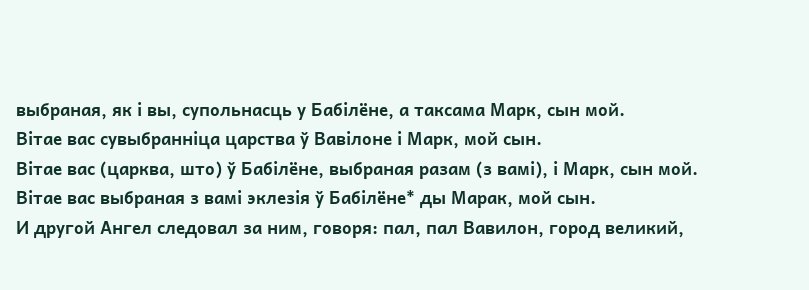выбраная, як і вы, супольнасць у Бабілёне, а таксама Марк, сын мой.
Вітае вас сувыбранніца царства ў Вавілоне і Марк, мой сын.
Вітае вас (царква, што) ў Бабілёне, выбраная разам (з вамі), і Марк, сын мой.
Вітае вас выбраная з вамі эклезія ў Бабілёне* ды Марак, мой сын.
И другой Ангел следовал за ним, говоря: пал, пал Вавилон, город великий,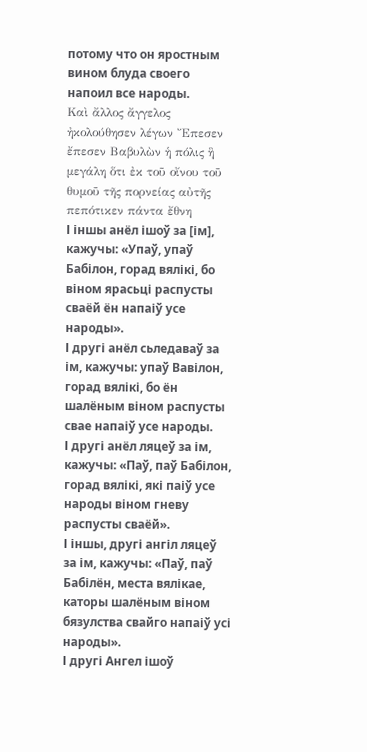потому что он яростным вином блуда своего напоил все народы.
Καὶ ἄλλος ἄγγελος ἠκολούθησεν λέγων Ἔπεσεν ἔπεσεν Βαβυλὼν ἡ πόλις ἣ μεγάλη ὅτι ἐκ τοῦ οἴνου τοῦ θυμοῦ τῆς πορνείας αὐτῆς πεπότικεν πάντα ἔθνη
І іншы анёл ішоў за [ім], кажучы: «Упаў, упаў Бабілон, горад вялікі, бо віном ярасьці распусты сваёй ён напаіў усе народы».
І другі анёл сьледаваў за ім, кажучы: упаў Вавілон, горад вялікі, бо ён шалёным віном распусты свае напаіў усе народы.
І другі анёл ляцеў за ім, кажучы: «Паў, паў Бабілон, горад вялікі, які паіў усе народы віном гневу распусты сваёй».
І іншы, другі ангіл ляцеў за ім, кажучы: «Паў, паў Бабілён, места вялікае, каторы шалёным віном бязулства свайго напаіў усі народы».
І другі Ангел ішоў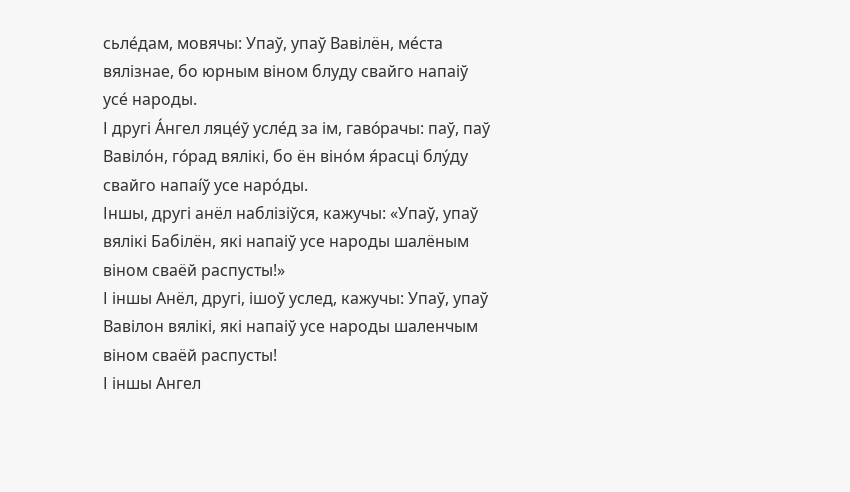сьле́дам, мовячы: Упаў, упаў Вавілён, ме́ста вялізнае, бо юрным віном блуду свайго напаіў усе́ народы.
І другі А́нгел ляце́ў усле́д за ім, гаво́рачы: паў, паў Вавіло́н, го́рад вялікі, бо ён віно́м я́расці блу́ду свайго напаíў усе наро́ды.
Іншы, другі анёл наблізіўся, кажучы: «Упаў, упаў вялікі Бабілён, які напаіў усе народы шалёным віном сваёй распусты!»
І іншы Анёл, другі, ішоў услед, кажучы: Упаў, упаў Вавілон вялікі, які напаіў усе народы шаленчым віном сваёй распусты!
І іншы Ангел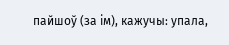пайшоў (за ім), кажучы: упала,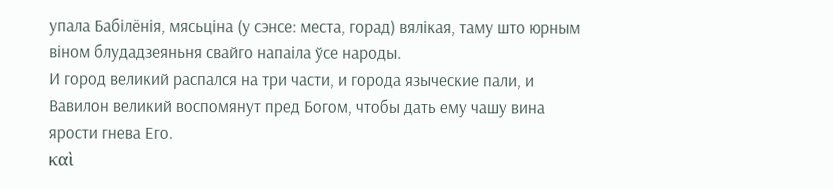упала Бабілёнія, мясьціна (у сэнсе: места, горад) вялікая, таму што юрным віном блудадзеяньня свайго напаіла ўсе народы.
И город великий распался на три части, и города языческие пали, и Вавилон великий воспомянут пред Богом, чтобы дать ему чашу вина ярости гнева Его.
καὶ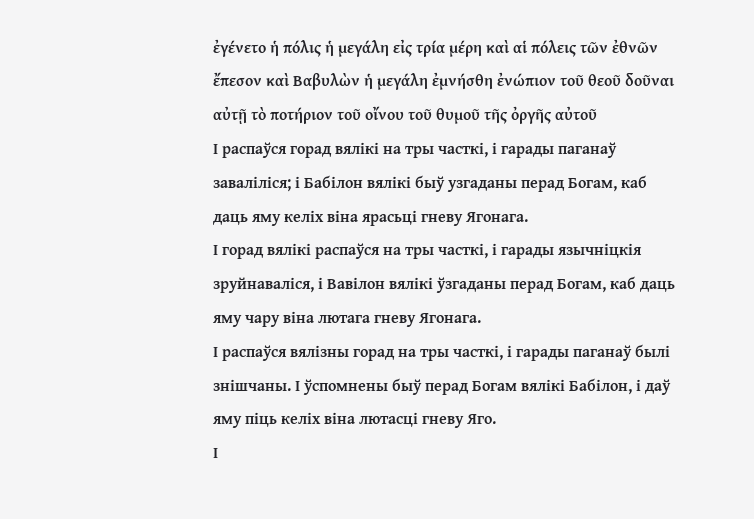ἐγένετο ἡ πόλις ἡ μεγάλη εἰς τρία μέρη καὶ αἱ πόλεις τῶν ἐθνῶν ἔπεσον καὶ Βαβυλὼν ἡ μεγάλη ἐμνήσθη ἐνώπιον τοῦ θεοῦ δοῦναι αὐτῇ τὸ ποτήριον τοῦ οἴνου τοῦ θυμοῦ τῆς ὀργῆς αὐτοῦ
І распаўся горад вялікі на тры часткі, і гарады паганаў заваліліся; і Бабілон вялікі быў узгаданы перад Богам, каб даць яму келіх віна ярасьці гневу Ягонага.
І горад вялікі распаўся на тры часткі, і гарады язычніцкія зруйнаваліся, і Вавілон вялікі ўзгаданы перад Богам, каб даць яму чару віна лютага гневу Ягонага.
І распаўся вялізны горад на тры часткі, і гарады паганаў былі знішчаны. І ўспомнены быў перад Богам вялікі Бабілон, і даў яму піць келіх віна лютасці гневу Яго.
І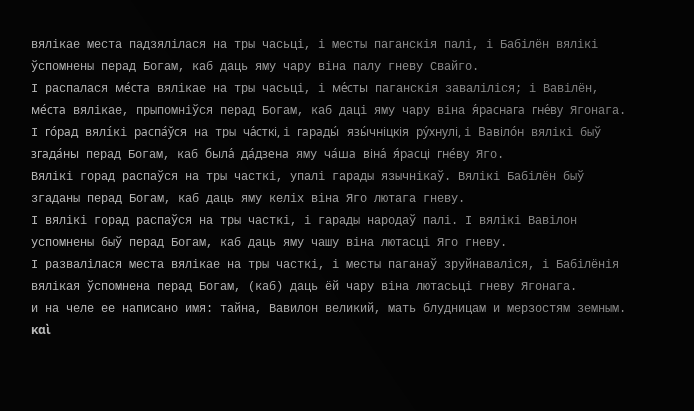вялікае места падзялілася на тры часьці, і месты паганскія палі, і Бабілён вялікі ўспомнены перад Богам, каб даць яму чару віна палу гневу Свайго.
І распалася ме́ста вялікае на тры часьці, і ме́сты паганскія заваліліся; і Вавілён, ме́ста вялікае, прыпомніўся перад Богам, каб даці яму чару віна я́раснага гне́ву Ягонага.
І го́рад вялíкі распа́ўся на тры ча́сткі, і гарады́ язы́чніцкія ру́хнулі, і Вавіло́н вялікі быў згада́ны перад Богам, каб была́ да́дзена яму ча́ша віна́ я́расці гне́ву Яго.
Вялікі горад распаўся на тры часткі, упалі гарады язычнікаў. Вялікі Бабілён быў згаданы перад Богам, каб даць яму келіх віна Яго лютага гневу.
І вялікі горад распаўся на тры часткі, і гарады народаў палі. І вялікі Вавілон успомнены быў перад Богам, каб даць яму чашу віна лютасці Яго гневу.
І развалілася места вялікае на тры часткі, і месты паганаў зруйнаваліся, і Бабілёнія вялікая ўспомнена перад Богам, (каб) даць ёй чару віна лютасьці гневу Ягонага.
и на челе ее написано имя: тайна, Вавилон великий, мать блудницам и мерзостям земным.
καὶ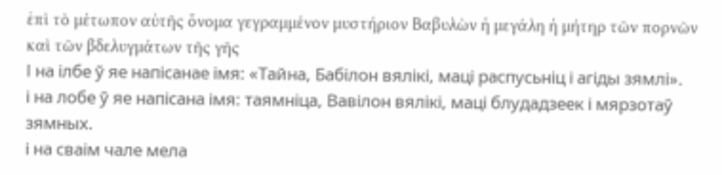ἐπὶ τὸ μέτωπον αὐτῆς ὄνομα γεγραμμένον μυστήριον Βαβυλὼν ἡ μεγάλη ἡ μήτηρ τῶν πορνῶν καὶ τῶν βδελυγμάτων τῆς γῆς
І на ілбе ў яе напісанае імя: «Тайна, Бабілон вялікі, маці распусьніц і агіды зямлі».
і на лобе ў яе напісана імя: таямніца, Вавілон вялікі, маці блудадзеек і мярзотаў зямных.
і на сваім чале мела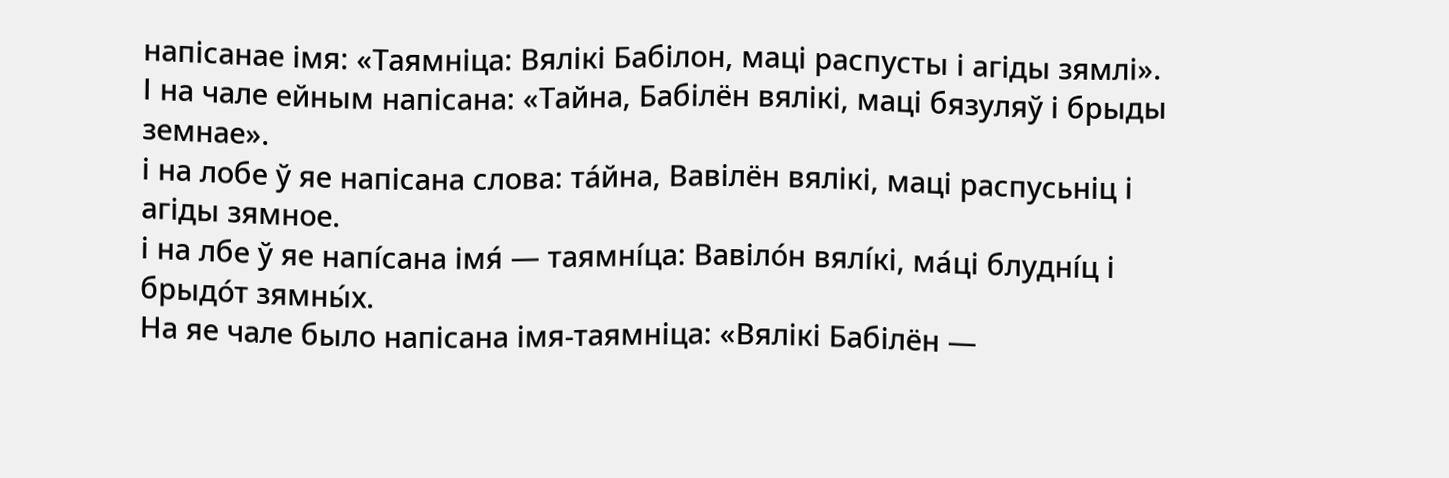напісанае імя: «Таямніца: Вялікі Бабілон, маці распусты і агіды зямлі».
І на чале ейным напісана: «Тайна, Бабілён вялікі, маці бязуляў і брыды земнае».
і на лобе ў яе напісана слова: та́йна, Вавілён вялікі, маці распусьніц і агіды зямное.
і на лбе ў яе напíсана імя́ — таямнíца: Вавіло́н вялíкі, ма́ці блуднíц і брыдо́т зямны́х.
На яе чале было напісана імя-таямніца: «Вялікі Бабілён —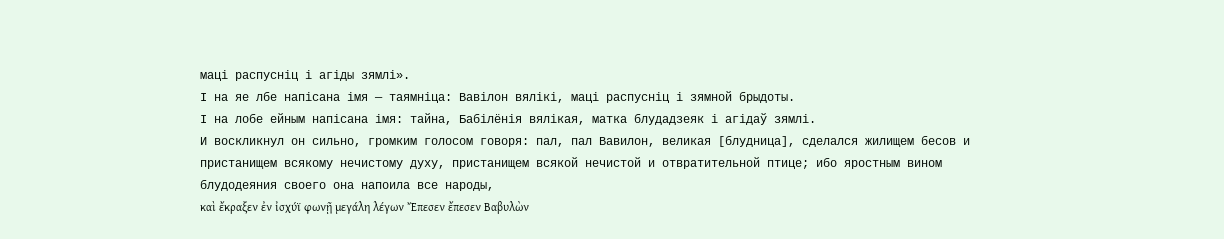маці распусніц і агіды зямлі».
І на яе лбе напісана імя — таямніца: Вавілон вялікі, маці распусніц і зямной брыдоты.
І на лобе ейным напісана імя: тайна, Бабілёнія вялікая, матка блудадзеяк і агідаў зямлі.
И воскликнул он сильно, громким голосом говоря: пал, пал Вавилон, великая [блудница], сделался жилищем бесов и пристанищем всякому нечистому духу, пристанищем всякой нечистой и отвратительной птице; ибо яростным вином блудодеяния своего она напоила все народы,
καὶ ἔκραξεν ἐν ἰσχύϊ φωνῇ μεγάλη λέγων Ἔπεσεν ἔπεσεν Βαβυλὼν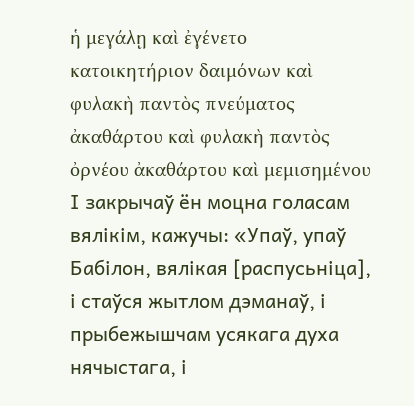ἡ μεγάλῃ καὶ ἐγένετο κατοικητήριον δαιμόνων καὶ φυλακὴ παντὸς πνεύματος ἀκαθάρτου καὶ φυλακὴ παντὸς ὀρνέου ἀκαθάρτου καὶ μεμισημένου
І закрычаў ён моцна голасам вялікім, кажучы: «Упаў, упаў Бабілон, вялікая [распусьніца], і стаўся жытлом дэманаў, і прыбежышчам усякага духа нячыстага, і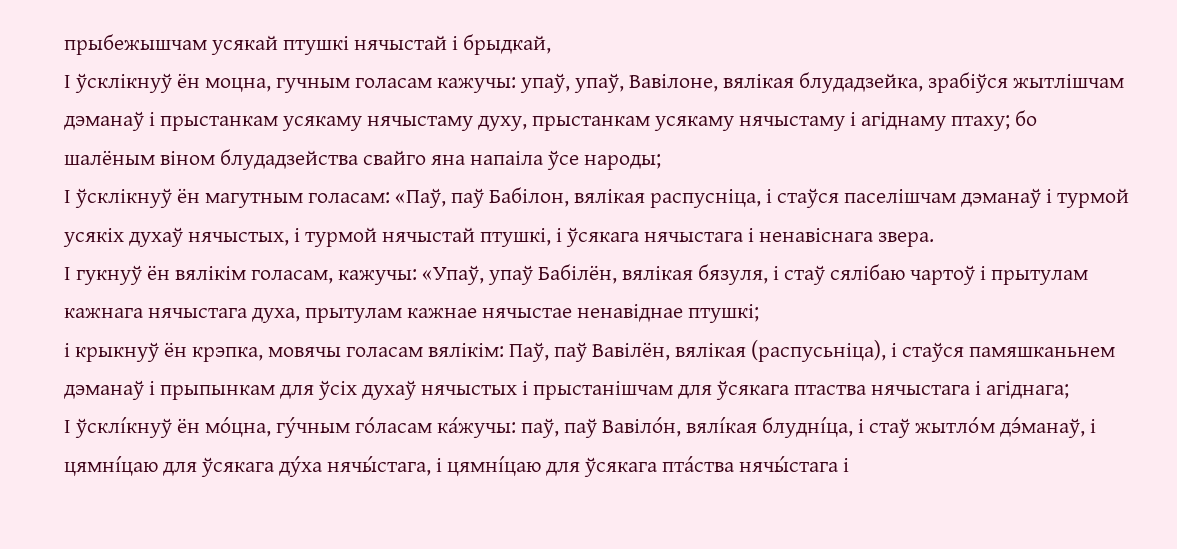прыбежышчам усякай птушкі нячыстай і брыдкай,
І ўсклікнуў ён моцна, гучным голасам кажучы: упаў, упаў, Вавілоне, вялікая блудадзейка, зрабіўся жытлішчам дэманаў і прыстанкам усякаму нячыстаму духу, прыстанкам усякаму нячыстаму і агіднаму птаху; бо шалёным віном блудадзейства свайго яна напаіла ўсе народы;
І ўсклікнуў ён магутным голасам: «Паў, паў Бабілон, вялікая распусніца, і стаўся паселішчам дэманаў і турмой усякіх духаў нячыстых, і турмой нячыстай птушкі, і ўсякага нячыстага і ненавіснага звера.
І гукнуў ён вялікім голасам, кажучы: «Упаў, упаў Бабілён, вялікая бязуля, і стаў сялібаю чартоў і прытулам кажнага нячыстага духа, прытулам кажнае нячыстае ненавіднае птушкі;
і крыкнуў ён крэпка, мовячы голасам вялікім: Паў, паў Вавілён, вялікая (распусьніца), і стаўся памяшканьнем дэманаў і прыпынкам для ўсіх духаў нячыстых і прыстанішчам для ўсякага птаства нячыстага і агіднага;
І ўсклíкнуў ён мо́цна, гу́чным го́ласам ка́жучы: паў, паў Вавіло́н, вялíкая блуднíца, і стаў жытло́м дэ́манаў, і цямнíцаю для ўсякага ду́ха нячы́стага, і цямнíцаю для ўсякага пта́ства нячы́стага і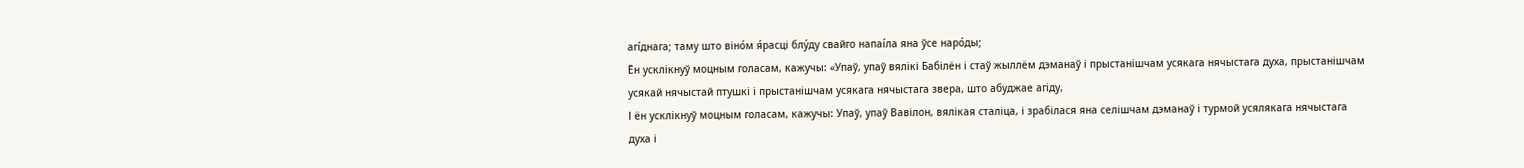агíднага; таму што віно́м я́расці блу́ду свайго напаíла яна ўсе наро́ды;
Ён усклікнуў моцным голасам, кажучы: «Упаў, упаў вялікі Бабілён і стаў жыллём дэманаў і прыстанішчам усякага нячыстага духа, прыстанішчам усякай нячыстай птушкі і прыстанішчам усякага нячыстага звера, што абуджае агіду,
І ён усклікнуў моцным голасам, кажучы: Упаў, упаў Вавілон, вялікая сталіца, і зрабілася яна селішчам дэманаў і турмой усялякага нячыстага духа і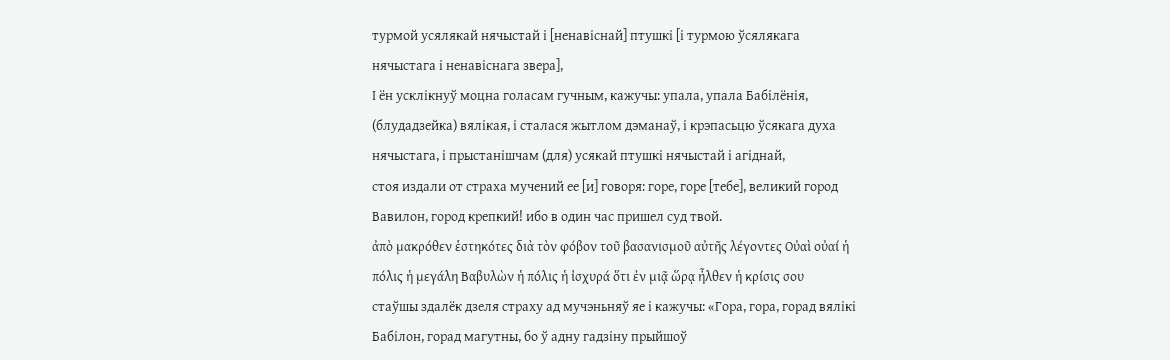турмой усялякай нячыстай і [ненавіснай] птушкі [і турмою ўсялякага нячыстага і ненавіснага звера],
І ён усклікнуў моцна голасам гучным, кажучы: упала, упала Бабілёнія, (блудадзейка) вялікая, і сталася жытлом дэманаў, і крэпасьцю ўсякага духа нячыстага, і прыстанішчам (для) усякай птушкі нячыстай і агіднай,
стоя издали от страха мучений ее [и] говоря: горе, горе [тебе], великий город Вавилон, город крепкий! ибо в один час пришел суд твой.
ἀπὸ μακρόθεν ἑστηκότες διὰ τὸν φόβον τοῦ βασανισμοῦ αὐτῆς λέγοντες Οὐαὶ οὐαί ἡ πόλις ἡ μεγάλη Βαβυλὼν ἡ πόλις ἡ ἰσχυρά ὅτι ἐν μιᾷ ὥρᾳ ἦλθεν ἡ κρίσις σου
стаўшы здалёк дзеля страху ад мучэньняў яе і кажучы: «Гора, гора, горад вялікі Бабілон, горад магутны, бо ў адну гадзіну прыйшоў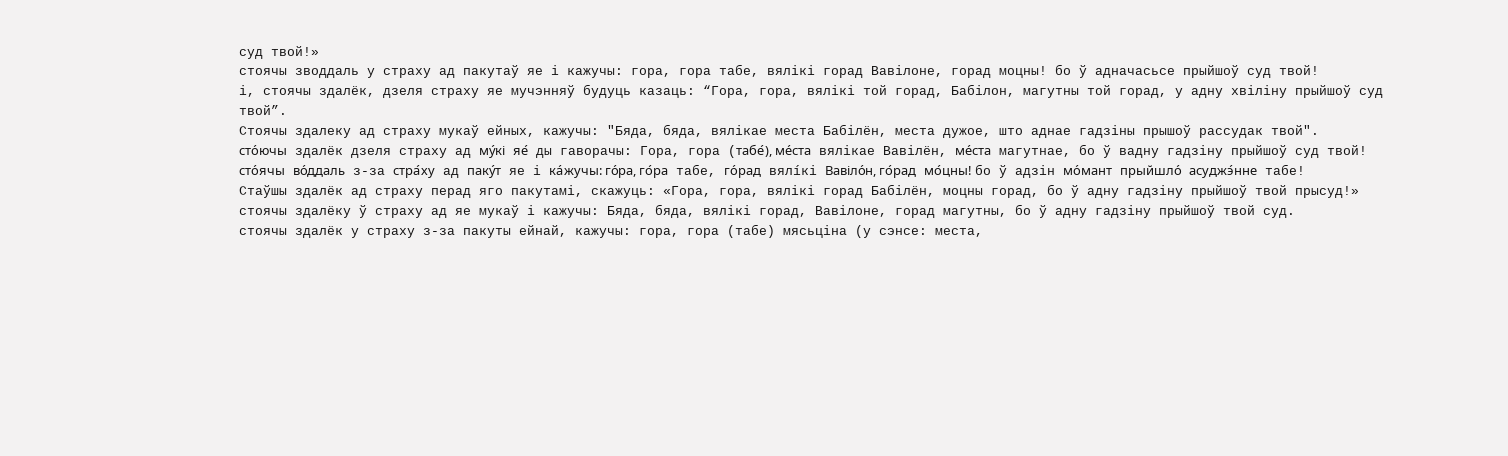суд твой!»
стоячы зводдаль у страху ад пакутаў яе і кажучы: гора, гора табе, вялікі горад Вавілоне, горад моцны! бо ў адначасьсе прыйшоў суд твой!
і, стоячы здалёк, дзеля страху яе мучэнняў будуць казаць: “Гора, гора, вялікі той горад, Бабілон, магутны той горад, у адну хвіліну прыйшоў суд твой”.
Стоячы здалеку ад страху мукаў ейных, кажучы: "Бяда, бяда, вялікае места Бабілён, места дужое, што аднае гадзіны прышоў рассудак твой".
сто́ючы здалёк дзеля страху ад му́кі яе́ ды гаворачы: Гора, гора (табе́), ме́ста вялікае Вавілён, ме́ста магутнае, бо ў вадну гадзіну прыйшоў суд твой!
сто́ячы во́ддаль з-за стра́ху ад паку́т яе і ка́жучы: го́ра, го́ра табе, го́рад вялíкі Вавіло́н, го́рад мо́цны! бо ў адзін мо́мант прыйшло́ асуджэ́нне табе!
Стаўшы здалёк ад страху перад яго пакутамі, скажуць: «Гора, гора, вялікі горад Бабілён, моцны горад, бо ў адну гадзіну прыйшоў твой прысуд!»
стоячы здалёку ў страху ад яе мукаў і кажучы: Бяда, бяда, вялікі горад, Вавілоне, горад магутны, бо ў адну гадзіну прыйшоў твой суд.
стоячы здалёк у страху з-за пакуты ейнай, кажучы: гора, гора (табе) мясьціна (у сэнсе: места,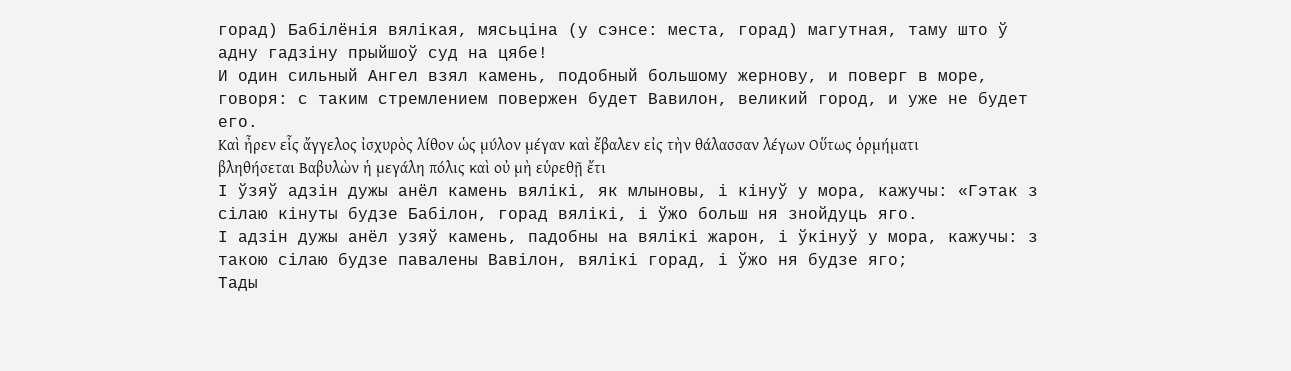горад) Бабілёнія вялікая, мясьціна (у сэнсе: места, горад) магутная, таму што ў адну гадзіну прыйшоў суд на цябе!
И один сильный Ангел взял камень, подобный большому жернову, и поверг в море, говоря: с таким стремлением повержен будет Вавилон, великий город, и уже не будет его.
Καὶ ἦρεν εἷς ἄγγελος ἰσχυρὸς λίθον ὡς μύλον μέγαν καὶ ἔβαλεν εἰς τὴν θάλασσαν λέγων Οὕτως ὁρμήματι βληθήσεται Βαβυλὼν ἡ μεγάλη πόλις καὶ οὐ μὴ εὑρεθῇ ἔτι
І ўзяў адзін дужы анёл камень вялікі, як млыновы, і кінуў у мора, кажучы: «Гэтак з сілаю кінуты будзе Бабілон, горад вялікі, і ўжо больш ня знойдуць яго.
І адзін дужы анёл узяў камень, падобны на вялікі жарон, і ўкінуў у мора, кажучы: з такою сілаю будзе павалены Вавілон, вялікі горад, і ўжо ня будзе яго;
Тады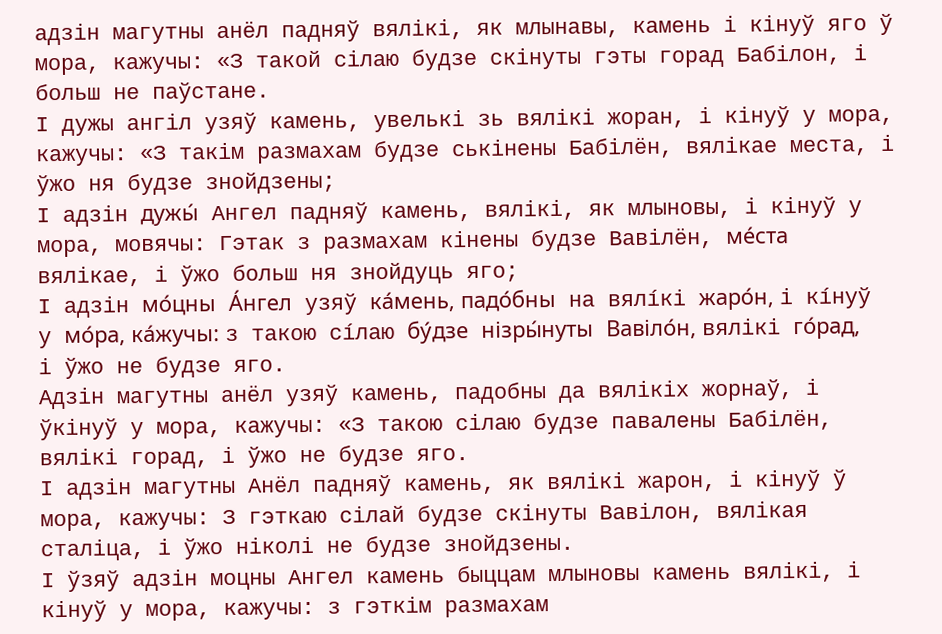адзін магутны анёл падняў вялікі, як млынавы, камень і кінуў яго ў мора, кажучы: «З такой сілаю будзе скінуты гэты горад Бабілон, і больш не паўстане.
І дужы ангіл узяў камень, увелькі зь вялікі жоран, і кінуў у мора, кажучы: «З такім размахам будзе ськінены Бабілён, вялікае места, і ўжо ня будзе знойдзены;
І адзін дужы́ Ангел падняў камень, вялікі, як млыновы, і кінуў у мора, мовячы: Гэтак з размахам кінены будзе Вавілён, ме́ста вялікае, і ўжо больш ня знойдуць яго;
І адзін мо́цны А́нгел узяў ка́мень, падо́бны на вялíкі жаро́н, і кíнуў у мо́ра, ка́жучы: з такою сíлаю бу́дзе нізры́нуты Вавіло́н, вялікі го́рад, і ўжо не будзе яго.
Адзін магутны анёл узяў камень, падобны да вялікіх жорнаў, і ўкінуў у мора, кажучы: «З такою сілаю будзе павалены Бабілён, вялікі горад, і ўжо не будзе яго.
І адзін магутны Анёл падняў камень, як вялікі жарон, і кінуў ў мора, кажучы: З гэткаю сілай будзе скінуты Вавілон, вялікая сталіца, і ўжо ніколі не будзе знойдзены.
І ўзяў адзін моцны Ангел камень быццам млыновы камень вялікі, і кінуў у мора, кажучы: з гэткім размахам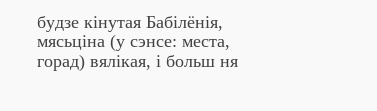будзе кінутая Бабілёнія, мясьціна (у сэнсе: места, горад) вялікая, і больш ня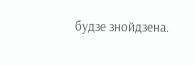будзе знойдзена.